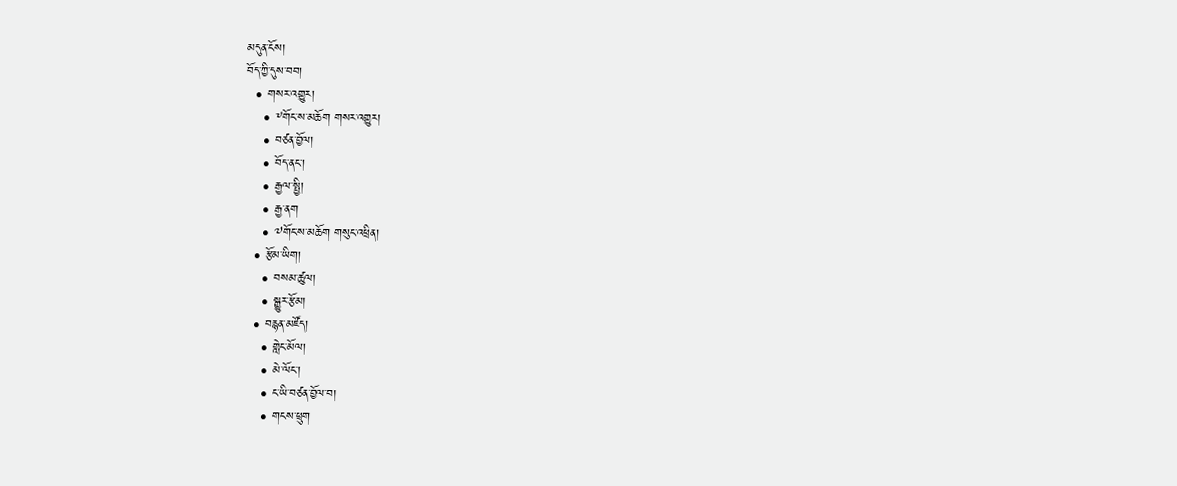མདུན་ངོས།
བོད་ཀྱི་དུས་བབ།
  • གསར་འགྱུར།
    • ༸གོང་ས་མཆོག གསར་འགྱུར།
    • བཙན་བྱོལ།
    • བོད་ནང་།
    • རྒྱལ་སྤྱི།
    • རྒྱ་ནག
    • ༧གོང་ས་མཆོག གསུང་འཕྲིན།
  • རྩོམ་ཡིག།
    • བསམ་ཚུལ།
    • སྒྱུར་རྩོམ།
  • བརྙན་མཛོད།
    • གླེང་མོལ།
    • མེ་ལོང་།
    • ང་ཡི་བཙན་བྱོལ་བ།
    • གངས་ཕྲུག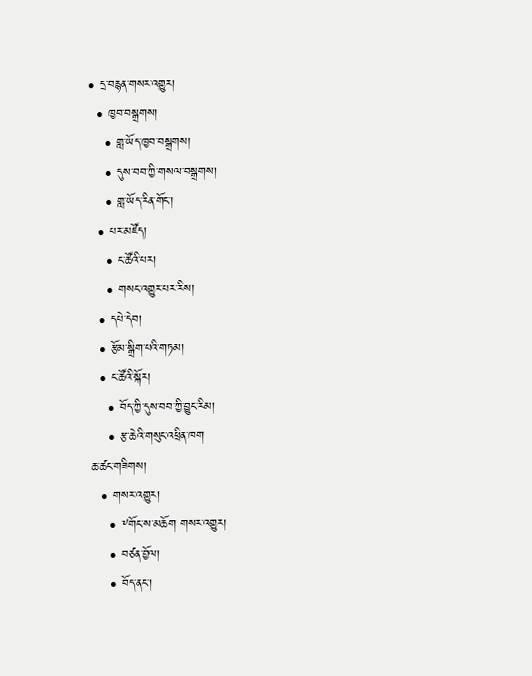• དྲ་བརྙན་གསར་འགྱུར།
  • ཁྱབ་བསྒྲགས།
    • གླ་ཡོད་ཁྱབ་བསྒྲགས།
    • དུས་བབ་ཀྱི་གསལ་བསྒྲགས།
    • གླ་ཡོད་རིན་གོང་།
  • པར་མཛོད།
    • ང་ཚོའི་པར།
    • གསང་འགྱུར་པར་རིས།
  • དཔེ་དེབ།
  • རྩོམ་སྒྲིག་པའི་གཏམ།
  • ང་ཚོའི་སྐོར།
    • བོད་ཀྱི་དུས་བབ་ཀྱི་བྱུང་རིམ།
    • རྩ་ཆེའི་གསུང་འཕྲིན་ཁག
ཆ་ཚང་གཟིགས།
  • གསར་འགྱུར།
    • ༸གོང་ས་མཆོག གསར་འགྱུར།
    • བཙན་བྱོལ།
    • བོད་ནང་།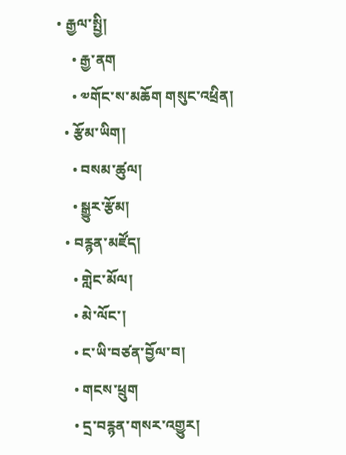• རྒྱལ་སྤྱི།
    • རྒྱ་ནག
    • ༧གོང་ས་མཆོག གསུང་འཕྲིན།
  • རྩོམ་ཡིག།
    • བསམ་ཚུལ།
    • སྒྱུར་རྩོམ།
  • བརྙན་མཛོད།
    • གླེང་མོལ།
    • མེ་ལོང་།
    • ང་ཡི་བཙན་བྱོལ་བ།
    • གངས་ཕྲུག
    • དྲ་བརྙན་གསར་འགྱུར།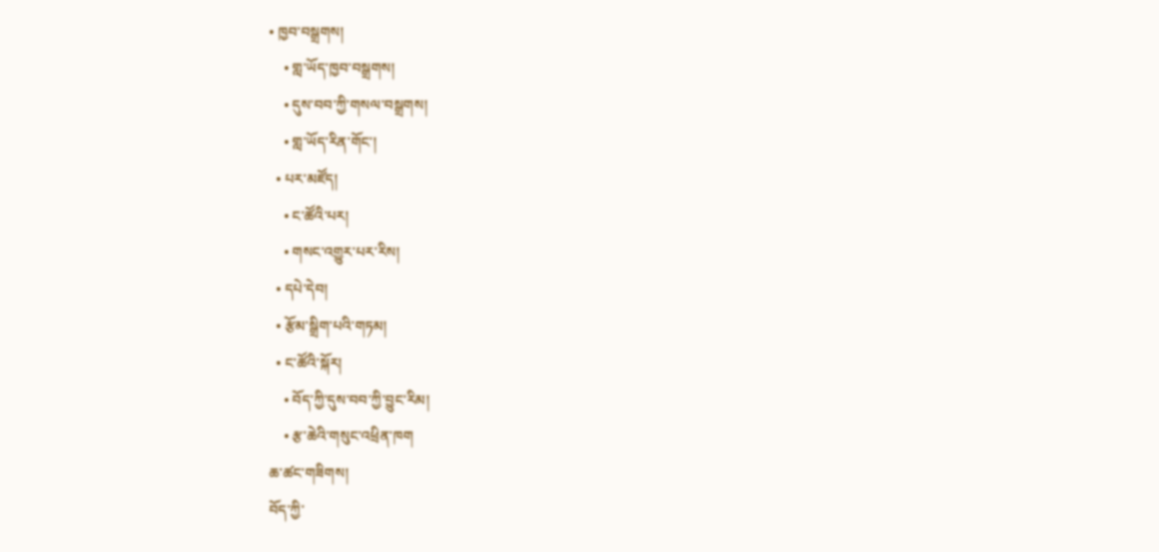• ཁྱབ་བསྒྲགས།
    • གླ་ཡོད་ཁྱབ་བསྒྲགས།
    • དུས་བབ་ཀྱི་གསལ་བསྒྲགས།
    • གླ་ཡོད་རིན་གོང་།
  • པར་མཛོད།
    • ང་ཚོའི་པར།
    • གསང་འགྱུར་པར་རིས།
  • དཔེ་དེབ།
  • རྩོམ་སྒྲིག་པའི་གཏམ།
  • ང་ཚོའི་སྐོར།
    • བོད་ཀྱི་དུས་བབ་ཀྱི་བྱུང་རིམ།
    • རྩ་ཆེའི་གསུང་འཕྲིན་ཁག
ཆ་ཚང་གཟིགས།
བོད་ཀྱི་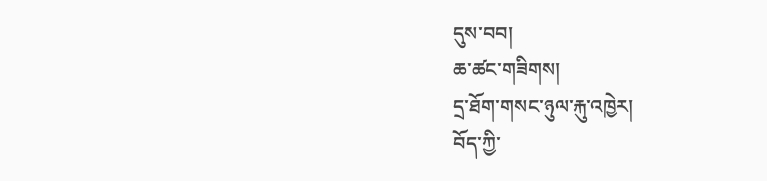དུས་བབ།
ཆ་ཚང་གཟིགས།
དྲ་ཐོག་གསང་ཉུལ་རྐུ་འཁྱེར།
བོད་ཀྱི་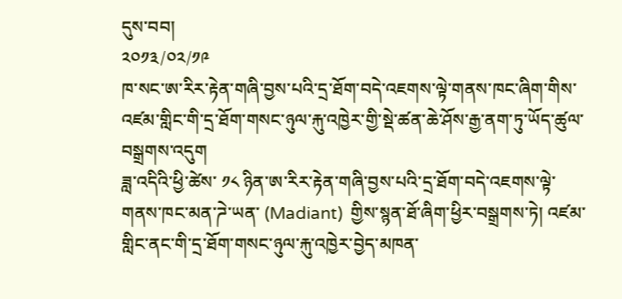དུས་བབ།
༢༠༡༣/༠༢/༡༩
ཁ་སང་ཨ་རིར་རྟེན་གཞི་བྱས་པའི་དྲ་ཐོག་བདེ་འཇགས་ལྟེ་གནས་ཁང་ཞིག་གིས་འཛམ་གླིང་གི་དྲ་ཐོག་གསང་ཉུལ་རྐུ་འཁྱེར་གྱི་སྡེ་ཚན་ཆེ་ཤོས་རྒྱ་ནག་ཏུ་ཡོད་ཚུལ་བསྒྲགས་འདུག
ཟླ་འདིའི་ཕྱི་ཚེས་ ༡༨ ཉིན་ཨ་རིར་རྟེན་གཞི་བྱས་པའི་དྲ་ཐོག་བདེ་འཇགས་ལྟེ་གནས་ཁང་མན་ཌེ་ཡན་ (Madiant)  གྱིས་སྙན་ཐོ་ཞིག་ཕྱིར་བསྒྲགས་ཏེ། འཛམ་གླིང་ནང་གི་དྲ་ཐོག་གསང་ཉུལ་རྐུ་འཁྱེར་བྱེད་མཁན་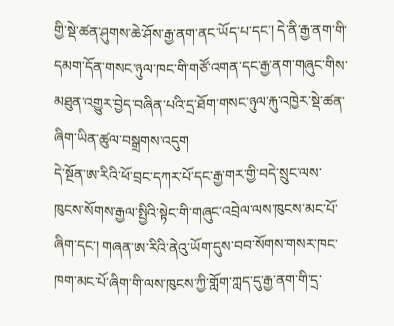གྱི་སྡེ་ཚན་ཤུགས་ཆེ་ཤོས་རྒྱ་ནག་ནང་ཡོད་པ་དང་། དེ་ནི་རྒྱ་ནག་གི་དམག་དོན་གསང་ཉུལ་ཁང་གི་གཙོ་འགན་དང་རྒྱ་ནག་གཞུང་གིས་མཐུན་འགྱུར་བྱེད་བཞིན་པའི་དྲ་ཐོག་གསང་ཉུལ་རྐུ་འཁྱེར་སྡེ་ཚན་ཞིག་ཡིན་ཚུལ་བསྒྲགས་འདུག
དེ་སྔོན་ཨ་རིའི་ཕོ་བྲང་དཀར་པོ་དང་རྒྱ་གར་གྱི་བདེ་སྲུང་ལས་ཁུངས་སོགས་རྒྱལ་སྤྱིའི་སྟེང་གི་གཞུང་འབྲེལ་ལས་ཁུངས་མང་པོ་ཞིག་དང་། གཞན་ཨ་རིའི་ནེའུ་ཡོག་དུས་བབ་སོགས་གསར་ཁང་ཁག་མང་པོ་ཞིག་གི་ལས་ཁུངས་ཀྱི་གློག་ཀླད་དུ་རྒྱ་ནག་གི་དྲ་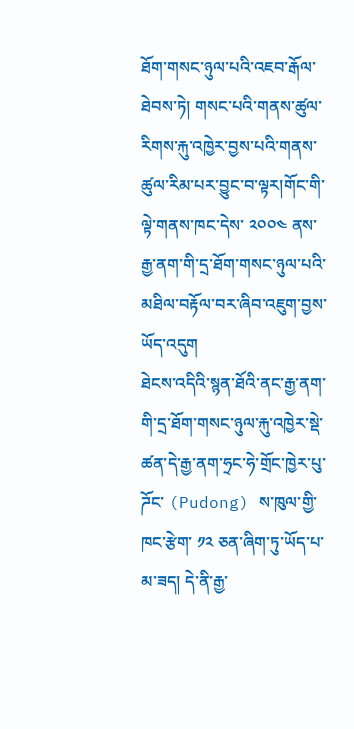ཐོག་གསང་ཉུལ་པའི་འཇབ་རྒོལ་ཐེབས་ཏེ། གསང་པའི་གནས་ཚུལ་རིགས་རྐུ་འཁྱེར་བྱས་པའི་གནས་ཚུལ་རིམ་པར་བྱུང་བ་ལྟར།གོང་གི་ལྟེ་གནས་ཁང་དེས་ ༢༠༠༤ ནས་རྒྱ་ནག་གི་དྲ་ཐོག་གསང་ཉུལ་པའི་མཐིལ་བརྟོལ་བར་ཞིབ་འཇུག་བྱས་ཡོད་འདུག
ཐེངས་འདིའི་སྙན་ཐོའི་ནང་རྒྱ་ནག་གི་དྲ་ཐོག་གསང་ཉུལ་རྐུ་འཁྱེར་སྡེ་ཚན་དེ་རྒྱ་ནག་ཧྲང་ཧེ་གྲོང་ཁྱེར་པུ་ཌོང་ (Pudong) ས་ཁུལ་གྱི་ཁང་རྩེག་ ༡༢ ཅན་ཞིག་ཏུ་ཡོད་པ་མ་ཟད། དེ་ནི་རྒྱ་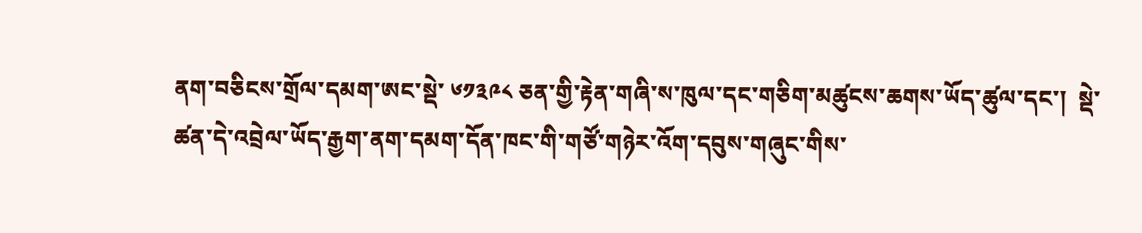ནག་བཅིངས་གྲོལ་དམག་ཨང་སྡེ་ ༦༡༣༩༨ ཅན་གྱི་རྟེན་གཞི་ས་ཁུལ་དང་གཅིག་མཚུངས་ཆགས་ཡོད་ཚུལ་དང་།  སྡེ་ཚན་དེ་འབྲེལ་ཡོད་རྒྱག་ནག་དམག་དོན་ཁང་གི་གཙོ་གཉེར་འོག་དབུས་གཞུང་གིས་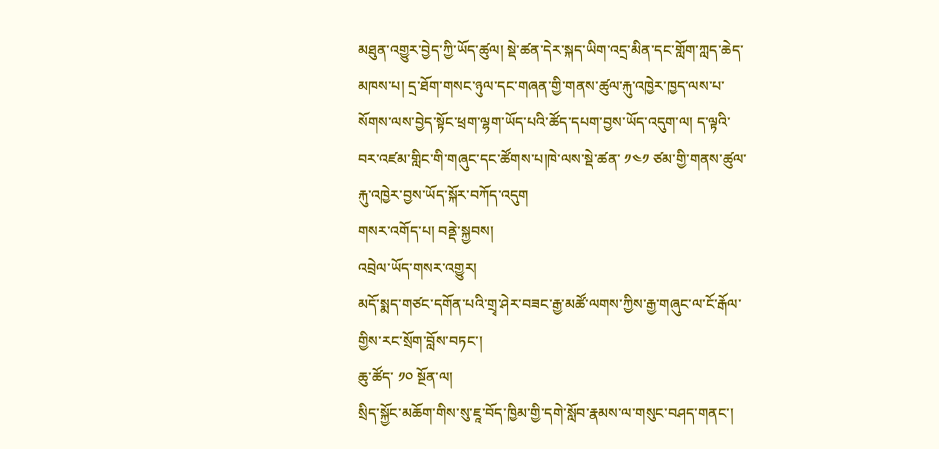མཐུན་འགྱུར་བྱེད་ཀྱི་ཡོད་ཚུལ། སྡེ་ཚན་དེར་སྐད་ཡིག་འདྲ་མིན་དང་གློག་ཀླད་ཆེད་མཁས་པ། དྲ་ཐོག་གསང་ཉུལ་དང་གཞན་གྱི་གནས་ཚུལ་རྐུ་འཁྱེར་ཁྱད་ལས་པ་སོགས་ལས་བྱེད་སྟོང་ཕྲག་ལྷག་ཡོད་པའི་ཚོད་དཔག་བྱས་ཡོད་འདུག་ལ། ད་ལྟའི་བར་འཛམ་གླིང་གི་གཞུང་དང་ཚོགས་པ།ཁེ་ལས་སྡེ་ཚན་ ༡༤༡ ཙམ་གྱི་གནས་ཚུལ་རྐུ་འཁྱེར་བྱས་ཡོད་སྐོར་བཀོད་འདུག
གསར་འགོད་པ། བནྡེ་སྐྱབས།
འབྲེལ་ཡོད་གསར་འགྱུར།
མདོ་སྨད་གཙང་དགོན་པའི་གྲྭ་ཤེར་བཟང་རྒྱ་མཚོ་ལགས་ཀྱིས་རྒྱ་གཞུང་ལ་ངོ་རྒོལ་གྱིས་རང་སྲོག་བློས་བཏང་།
ཆུ་ཚོད་ ༡༠ སྔོན་ལ།
སྲིད་སྐྱོང་མཆོག་གིས་སུ་ཇཱ་བོད་ཁྱིམ་གྱི་དགེ་སློབ་རྣམས་ལ་གསུང་བཤད་གནང་།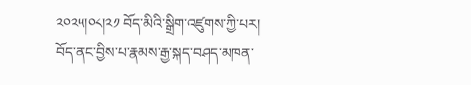༢༠༢༥།༠༨།༢༡ བོད་མིའི་སྒྲིག་འཛུགས་ཀྱི་པར།
བོད་ནང་བྱིས་པ་རྣམས་རྒྱ་སྐད་བཤད་མཁན་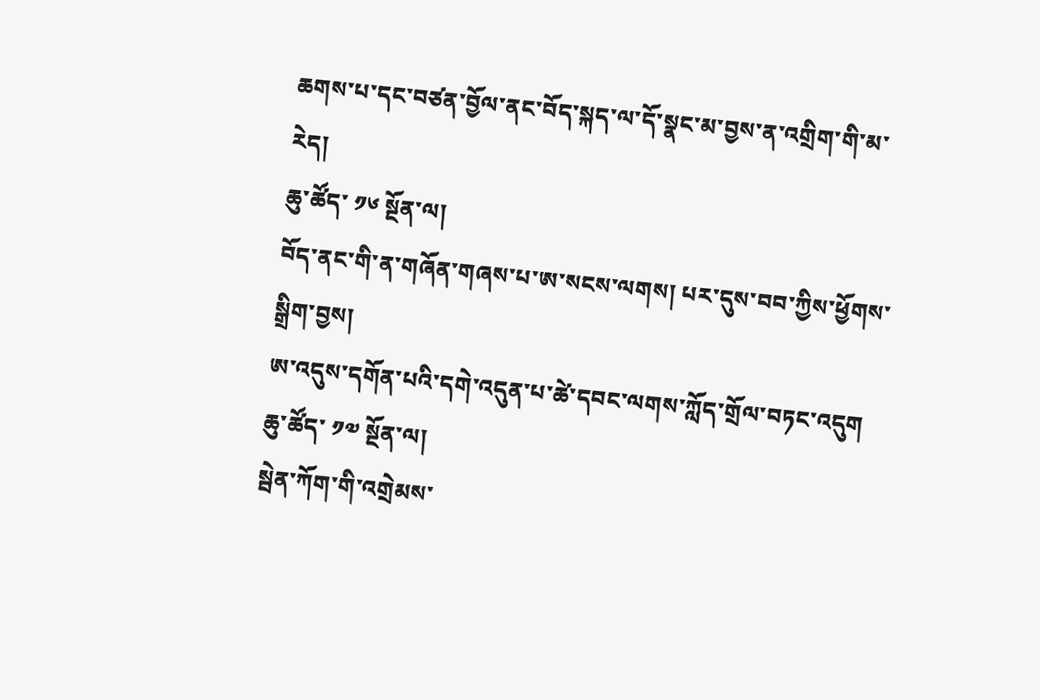ཆགས་པ་དང་བཙན་བྱོལ་ནང་བོད་སྐད་ལ་དོ་སྣང་མ་བྱས་ན་འགྲིག་གི་མ་རེད།
ཆུ་ཚོད་ ༡༦ སྔོན་ལ།
བོད་ནང་གི་ན་གཞོན་གཞས་པ་ཨ་སངས་ལགས། པར་དུས་བབ་ཀྱིས་ཕྱོགས་སྒྲིག་བྱས།
ཨ་འདུས་དགོན་པའི་དགེ་འདུན་པ་ཚེ་དབང་ལགས་ཀློད་གྲོལ་བཏང་འདུག
ཆུ་ཚོད་ ༡༧ སྔོན་ལ།
སྦེན་ཀོག་གི་འགྲེམས་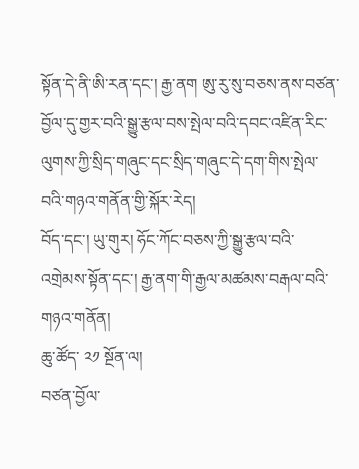སྟོན་དེ་ནི་ཨི་རན་དང་། རྒྱ་ནག ཨུ་རུ་སུ་བཅས་ནས་བཙན་བྱོལ་དུ་གྱར་བའི་སྒྱུ་རྩལ་བས་སྤེལ་བའི་དབང་འཛིན་རིང་ལུགས་ཀྱི་སྲིད་གཞུང་དང་སྲིད་གཞུང་དེ་དག་གིས་སྤེལ་བའི་གཉའ་གནོན་གྱི་སྐོར་རེད།
བོད་དང་། ཡུ་གུར། ཧོང་ཀོང་བཅས་ཀྱི་སྒྱུ་རྩལ་བའི་འགྲེམས་སྟོན་དང་། རྒྱ་ནག་གི་རྒྱལ་མཚམས་བརྒལ་བའི་གཉའ་གནོན།
ཆུ་ཚོད་ ༢༡ སྔོན་ལ།
བཙན་བྱོལ་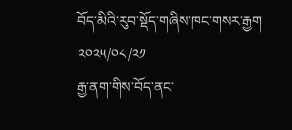བོད་མིའི་རུབ་སྡོད་གཞིས་ཁང་གསར་རྒྱག
༢༠༢༥/༠༨/༢༡
རྒྱ་ནག་གིས་བོད་ནང་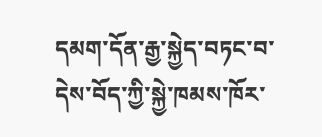དམག་དོན་རྒྱ་སྐྱེད་བཏང་བ་དེས་བོད་ཀྱི་སྐྱེ་ཁམས་ཁོར་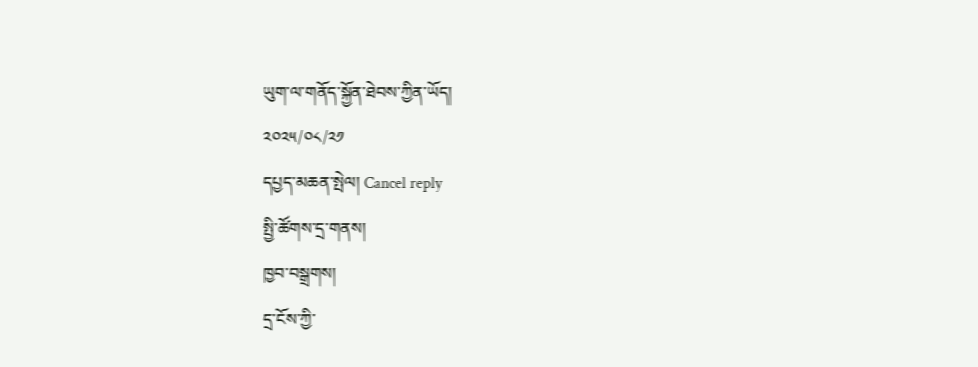ཡུག་ལ་གནོད་སྐྱོན་ཐེབས་ཀྱིན་ཡོད།
༢༠༢༥/༠༨/༢༡
དཔྱད་མཆན་སྤེལ། Cancel reply
སྤྱི་ཚོགས་དྲ་གནས།
ཁྱབ་བསྒྲགས།
དྲ་ངོས་ཀྱི་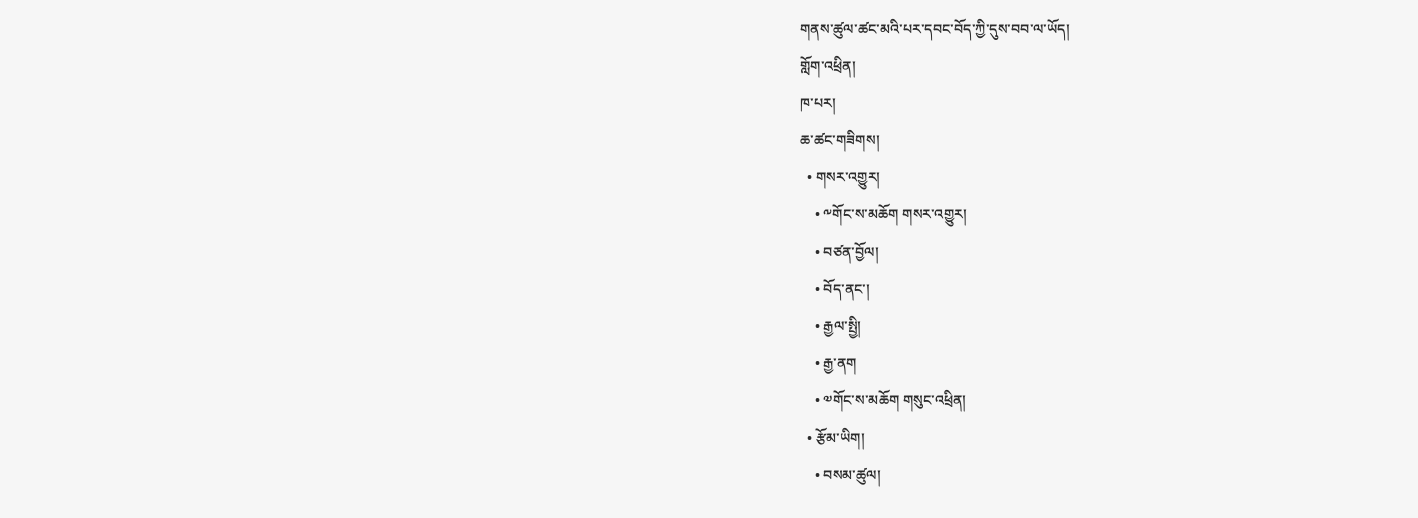གནས་ཚུལ་ཚང་མའི་པར་དབང་བོད་ཀྱི་དུས་བབ་ལ་ཡོད།
གློག་འཕྲིན།
ཁ་པར།
ཆ་ཚང་གཟིགས།
  • གསར་འགྱུར།
    • ༸གོང་ས་མཆོག གསར་འགྱུར།
    • བཙན་བྱོལ།
    • བོད་ནང་།
    • རྒྱལ་སྤྱི།
    • རྒྱ་ནག
    • ༧གོང་ས་མཆོག གསུང་འཕྲིན།
  • རྩོམ་ཡིག།
    • བསམ་ཚུལ།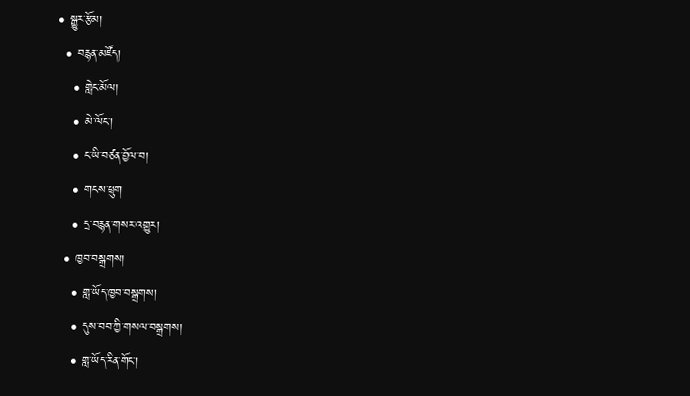• སྒྱུར་རྩོམ།
  • བརྙན་མཛོད།
    • གླེང་མོལ།
    • མེ་ལོང་།
    • ང་ཡི་བཙན་བྱོལ་བ།
    • གངས་ཕྲུག
    • དྲ་བརྙན་གསར་འགྱུར།
  • ཁྱབ་བསྒྲགས།
    • གླ་ཡོད་ཁྱབ་བསྒྲགས།
    • དུས་བབ་ཀྱི་གསལ་བསྒྲགས།
    • གླ་ཡོད་རིན་གོང་།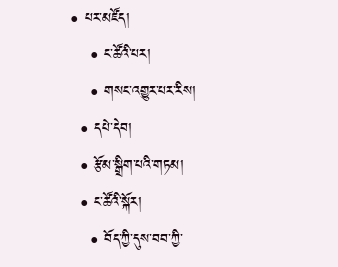• པར་མཛོད།
    • ང་ཚོའི་པར།
    • གསང་འགྱུར་པར་རིས།
  • དཔེ་དེབ།
  • རྩོམ་སྒྲིག་པའི་གཏམ།
  • ང་ཚོའི་སྐོར།
    • བོད་ཀྱི་དུས་བབ་ཀྱི་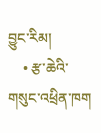བྱུང་རིམ།
    • རྩ་ཆེའི་གསུང་འཕྲིན་ཁག